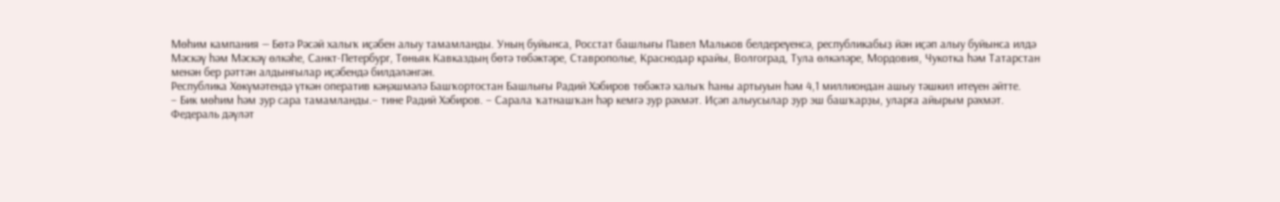Мөһим кампания — Бөтә Рәсәй халыҡ иҫәбен алыу тамамланды. Уның буйынса, Росстат башлығы Павел Мальков белдереүенсә, республикабыҙ йән иҫәп алыу буйынса илдә Мәскәү һәм Мәскәү өлкәһе, Санкт-Петербург, Төньяк Кавказдың бөтә төбәктәре, Ставрополье, Краснодар крайы, Волгоград, Тула өлкәләре, Мордовия, Чукотка һәм Татарстан менән бер рәттән алдынғылар иҫәбендә билдәләнгән.
Республика Хөкүмәтендә үткән оператив кәңәшмәлә Башҡортостан Башлығы Радий Хәбиров төбәктә халыҡ һаны артыуын һәм 4,1 миллиондан ашыу тәшкил итеүен әйтте.
– Бик мөһим һәм ҙур сара тамамланды.– тине Радий Хәбиров. – Сарала ҡатнашҡан һәр кемгә ҙур рәхмәт. Иҫәп алыусылар ҙур эш башҡарҙы, уларға айырым рәхмәт.
Федераль дәүләт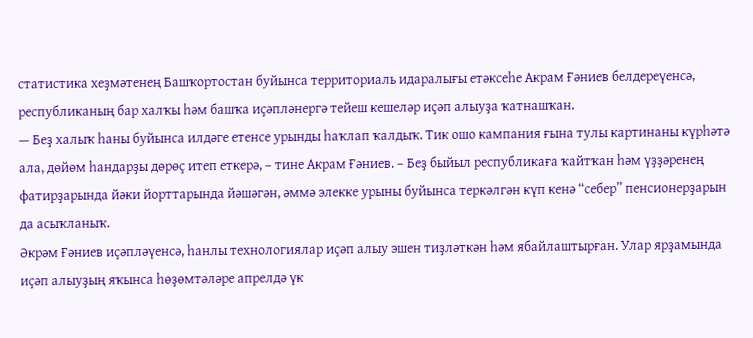статистика хеҙмәтенең Башҡортостан буйынса территориаль идаралығы етәксеһе Акрам Ғәниев белдереүенсә, республиканың бар халҡы һәм башҡа иҫәпләнергә тейеш кешеләр иҫәп алыуҙа ҡатнашҡан.
— Беҙ халыҡ һаны буйынса илдәге етенсе урынды һаҡлап ҡалдыҡ. Тик ошо кампания ғына тулы картинаны күрһәтә ала, дөйөм һандарҙы дөрөҫ итеп еткерә, – тине Акрам Ғәниев. – Беҙ быйыл республикаға ҡайтҡан һәм үҙҙәренең фатирҙарында йәки йорттарында йәшәгән, әммә элекке урыны буйынса теркәлгән күп кенә “себер” пенсионерҙарын да асыҡланыҡ.
Әкрәм Ғәниев иҫәпләүенсә, һанлы технологиялар иҫәп алыу эшен тиҙләткән һәм ябайлаштырған. Улар ярҙамында иҫәп алыуҙың яҡынса һөҙөмтәләре апрелдә үк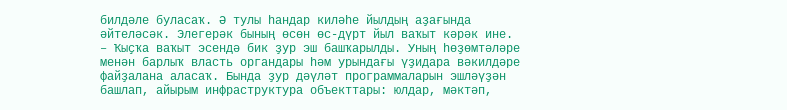билдәле буласаҡ. Ә тулы һандар киләһе йылдың аҙағында әйтеләсәк. Элегерәк бының өсөн өс-дүрт йыл ваҡыт кәрәк ине.
– Ҡыҫҡа ваҡыт эсендә бик ҙур эш башҡарылды. Уның һөҙөмтәләре менән барлыҡ власть органдары һәм урындағы үҙидара вәкилдәре файҙалана аласаҡ. Бында ҙур дәүләт программаларын эшләүҙән башлап, айырым инфраструктура объекттары: юлдар, мәктәп,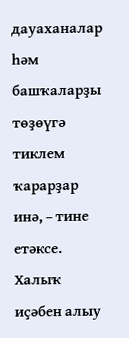дауаханалар һәм башҡаларҙы төҙөүгә тиклем ҡарарҙар инә, – тине етәксе.
Халыҡ иҫәбен алыу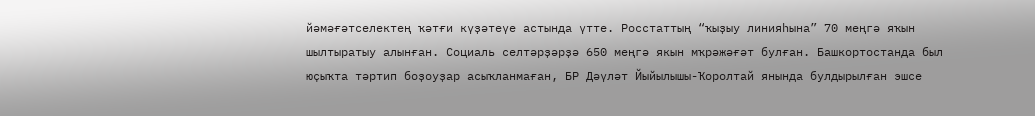йәмәғәтселектең ҡәтғи күҙәтеүе астында үтте. Росстаттың “ҡыҙыу линияһына” 70 меңгә яҡын шылтыратыу алынған. Социаль селтәрҙәрҙә 650 меңгә якын мҡрәжәғәт булған. Башкортостанда был юҫыҡта тәртип боҙоуҙар асыҡланмаған, БР Дәүләт Йыйылышы-Ҡоролтай янында булдырылған эшсе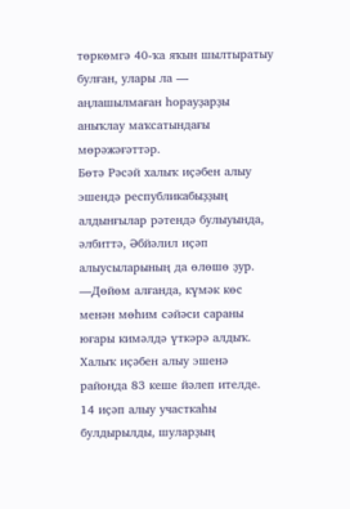төркөмгә 40-ҡа яҡын шылтыратыу булған, улары ла — аңлашылмаған һорауҙарҙы аныҡлау маҡсатындағы мөрәжәғәттәр.
Бөтә Рәсәй халыҡ иҫәбен алыу эшендә республикабыҙҙың алдынғылар рәтендә булыуында, әлбиттә, Әбйәлил иҫәп алыусыларының да өлөшө ҙур.
—Дөйөм алғанда, күмәк көс менән мөһим сәйәси сараны юғары кимәлдә үткәрә алдыҡ. Халыҡ иҫәбен алыу эшенә районда 83 кеше йәлеп ителде. 14 иҫәп алыу участкаһы булдырылды, шуларҙың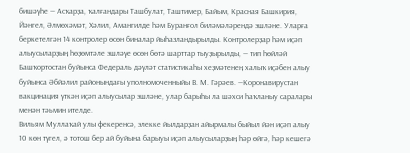бишәүһе — Асҡарҙа, ҡалғандары Ташбулат, Таштимер, Байым, Красная Башкирия, Йәнгел, Әлмөхәмәт, Хәлил, Амангилде һәм Буранғол биләмәләрендә эшләне. Уларға беркетелгән 14 контролер өсөн биналар йыһазландырылды. Контролерҙар һәм иҫәп алыусыларҙың һөҙөмтәле эшләүе өсөн бөтә шарттар тыуҙырылды, — тип һөйләй Башҡортостан буйынса Федераль дәүләт статистикаһы хеҙмәтенең халыҡ иҫәбен алыу буйынса Әбйәлил районындағы уполномоченныйы В. М. Гәрәев. —Коронавирустан вакцинация үткән иҫәп алыусылар эшләне, улар барыһы ла шәхси һаҡланыу саралары менән тәьмин ителде.
Вильям Муллаҡай улы фекеренсә, элекке йылдарҙан айырмалы быйыл йән иҫәп алыу 10 көн түгел, ә тотош бер ай буйына барыуы иҫәп алыусыларҙың һәр өйгә, һәр кешегә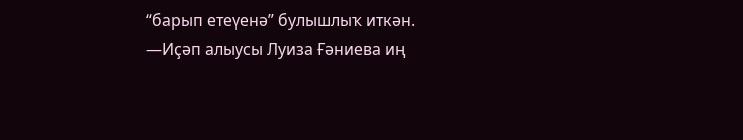“барып етеүенә” булышлыҡ иткән.
—Иҫәп алыусы Луиза Ғәниева иң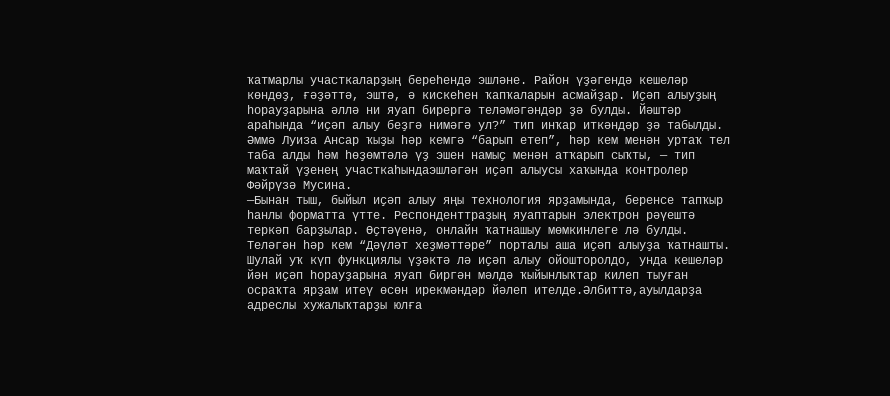ҡатмарлы участкаларҙың береһендә эшләне. Район үҙәгендә кешеләр көндөҙ, ғәҙәттә, эштә, ә кискеһен ҡапҡаларын асмайҙар. Иҫәп алыуҙың һорауҙарына әллә ни яуап бирергә теләмәгәндәр ҙә булды. Йәштәр араһында “иҫәп алыу беҙгә нимәгә ул?” тип инҡар иткәндәр ҙә табылды. Әммә Луиза Ансар ҡыҙы һәр кемгә “барып етеп”, һәр кем менән уртаҡ тел таба алды һәм һөҙөмтәлә үҙ эшен намыҫ менән атҡарып сыҡты, — тип маҡтай үҙенең участкаһындаэшләгән иҫәп алыусы хаҡында контролер Фәйрүзә Мусина.
—Бынан тыш, быйыл иҫәп алыу яңы технология ярҙамында, беренсе тапҡыр һанлы форматта үтте. Респонденттраҙың яуаптарын электрон рәүештә теркәп барҙылар. Өҫтәүенә, онлайн ҡатнашыу мөмкинлеге лә булды. Теләгән һәр кем “Дәүләт хеҙмәттәре” порталы аша иҫәп алыуҙа ҡатнашты. Шулай уҡ күп функциялы үҙәктә лә иҫәп алыу ойошторолдо, унда кешеләр йән иҫәп һорауҙарына яуап биргән мәлдә ҡыйынлыҡтар килеп тыуған осраҡта ярҙам итеү өсөн ирекмәндәр йәлеп ителде.Әлбиттә,ауылдарҙа адреслы хужалыҡтарҙы юлға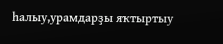һалыу,урамдарҙы яҡтыртыу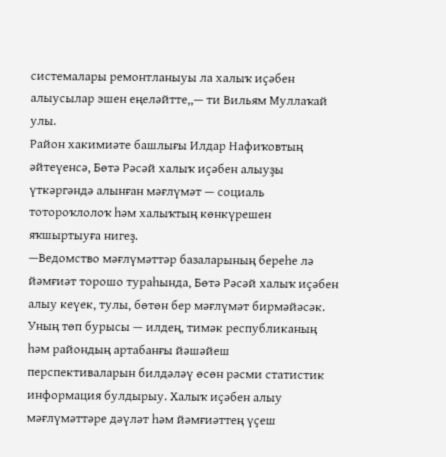системалары ремонтланыуы ла халыҡ иҫәбен алыусылар эшен еңеләйтте,,— ти Вильям Муллаҡай улы.
Район хакимиәте башлығы Илдар Нафиҡовтың әйтеүенсә, Бөтә Рәсәй халыҡ иҫәбен алыуҙы үткәргәндә алынған мәғлүмәт — социаль тотороҡлолоҡ һәм халыҡтың көнкүрешен яҡшыртыуға нигеҙ.
—Ведомство мәғлүмәттәр базаларының береһе лә йәмғиәт торошо тураһында, Бөтә Рәсәй халыҡ иҫәбен алыу кеүек, тулы, бөтөн бер мәғлүмәт бирмәйәсәк.
Уның төп бурысы — илдең, тимәк республиканың һәм райондың артабанғы йәшәйеш перспективаларын билдәләү өсөн рәсми статистик информация булдырыу. Халыҡ иҫәбен алыу мәғлүмәттәре дәүләт һәм йәмғиәттең үҫеш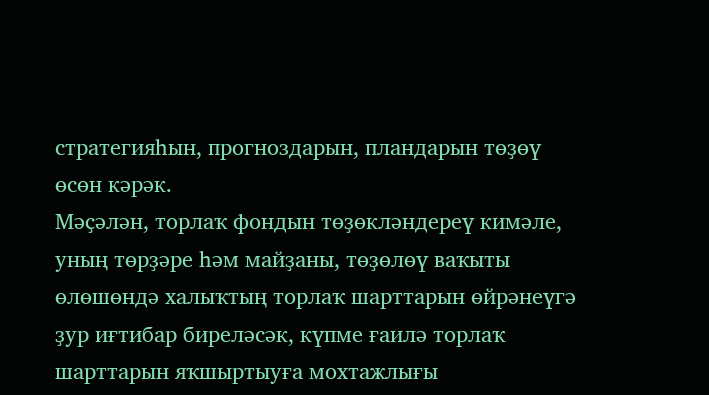стратегияһын, прогноздарын, пландарын төҙөү өсөн кәрәк.
Мәҫәлән, торлаҡ фондын төҙөкләндереү кимәле, уның төрҙәре һәм майҙаны, төҙөлөү ваҡыты өлөшөндә халыҡтың торлаҡ шарттарын өйрәнеүгә ҙур иғтибар биреләсәк, күпме ғаилә торлаҡ шарттарын яҡшыртыуға мохтажлығы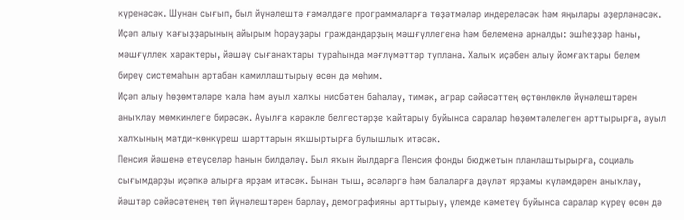күренәсәк. Шунан сығып, был йүнәлештә ғәмәлдәге программаларға төҙәтмәләр индереләсәк һәм яңылары әҙерләнәсәк. Иҫәп алыу ҡағыҙҙарының айырым һорауҙары граждандарҙың мәшғүллегенә һәм белеменә арналды: эшһеҙҙәр һаны, мәшғүллек характеры, йәшәү сығанаҡтары тураһында мәғлүмәттәр туплана. Халыҡ иҫәбен алыу йомғаҡтары белем биреү системаһын артабан камиллаштырыу өсөн дә мөһим.
Иҫәп алыу һөҙөмтәләре ҡала һәм ауыл халҡы нисбәтен баһалау, тимәк, аграр сәйәсәттең өҫтөнлөклө йүнәлештәрен аныҡлау мөмкинлеге бирәсәк. Ауылға кәрәкле белгестәрҙе ҡайтарыу буйынса саралар һөҙөмтәлелеген арттырырға, ауыл халҡының матди-көнкүреш шарттарын яҡшыртырға булышлыҡ итәсәк.
Пенсия йәшенә етеүселәр һанын билдәләү. Был яҡын йылдарға Пенсия фонды бюджетын планлаштырырға, социаль сығымдарҙы иҫәпкә алырға ярҙам итәсәк. Бынан тыш, әсәләргә һәм балаларға дәүләт ярҙамы күләмдәрен аныҡлау, йәштәр сәйәсәтенең төп йүнәлештәрен барлау, демографияны арттырыу, үлемде кәметеү буйынса саралар күреү өсөн дә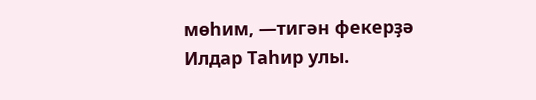мөһим, —тигән фекерҙә Илдар Таһир улы.